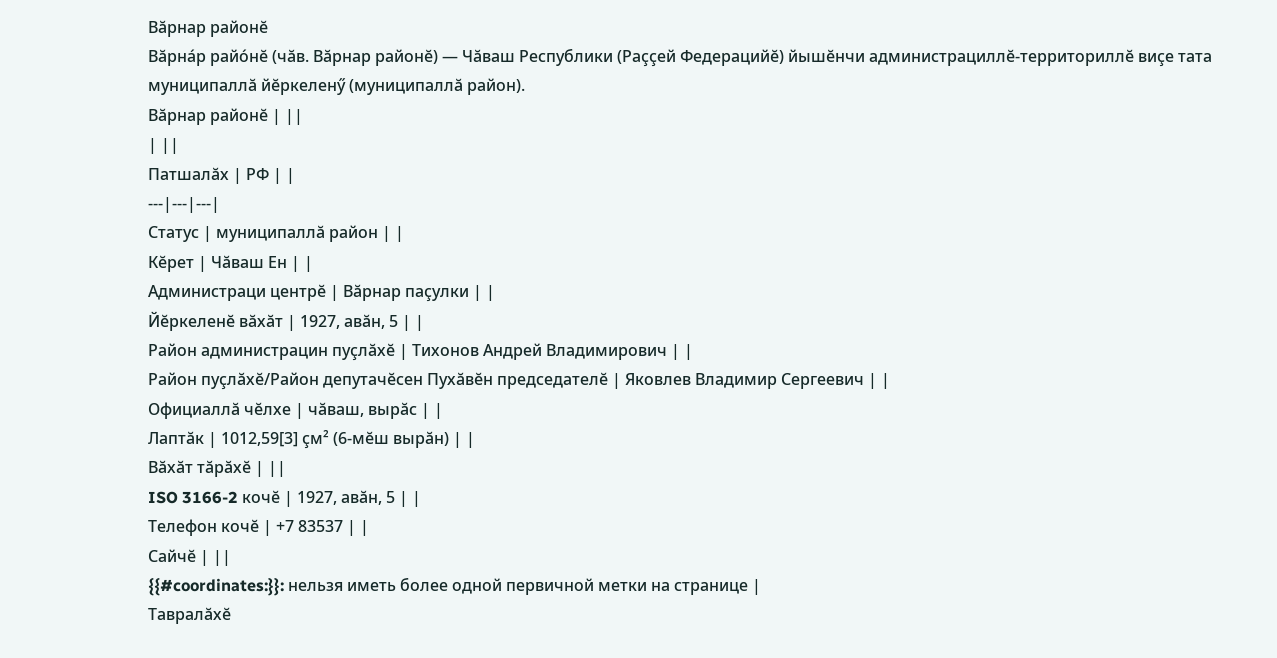Вăрнар районĕ
Вăрна́р райо́нĕ (чăв. Вăрнар районĕ) — Чăваш Республики (Раççей Федерацийĕ) йышĕнчи администрациллĕ-территориллĕ виçе тата муниципаллă йĕркеленӳ (муниципаллă район).
Вăрнар районĕ | ||
| ||
Патшалăх | РФ | |
---|---|---|
Статус | муниципаллă район | |
Кĕрет | Чăваш Ен | |
Администраци центрĕ | Вăрнар паçулки | |
Йĕркеленĕ вăхăт | 1927, авăн, 5 | |
Район администрацин пуçлăхĕ | Тихонов Андрей Владимирович | |
Район пуçлăхĕ/Район депутачĕсен Пухăвĕн председателĕ | Яковлев Владимир Сергеевич | |
Официаллă чĕлхе | чăваш, вырăс | |
Лаптăк | 1012,59[3] çм² (6-мĕш вырăн) | |
Вăхăт тăрăхĕ | ||
ISO 3166-2 кочĕ | 1927, авăн, 5 | |
Телефон кочĕ | +7 83537 | |
Сайчĕ | ||
{{#coordinates:}}: нельзя иметь более одной первичной метки на странице |
Тавралăхĕ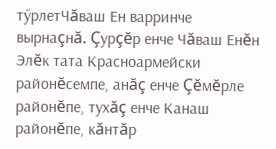тӳрлетЧăваш Ен варринче вырнаçнă. Çурçĕр енче Чăваш Енĕн Элĕк тата Красноармейски районĕсемпе, анăç енче Çĕмĕрле районĕпе, тухăç енче Канаш районĕпе, кăнтăр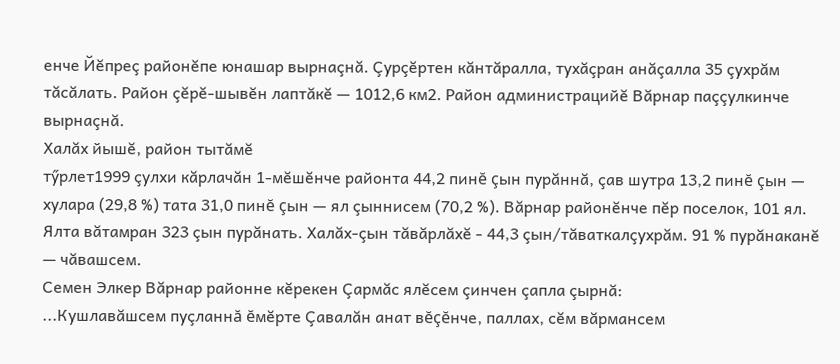енче Йĕпреç районĕпе юнашар вырнаçнă. Çурçĕртен кăнтăралла, тухăçран анăçалла 35 çухрăм тăсăлать. Район çĕрĕ-шывĕн лаптăкĕ — 1012,6 км2. Район администрацийĕ Вăрнар паççулкинче вырнаçнă.
Халăх йышĕ, район тытăмĕ
тӳрлет1999 çулхи кăрлачăн 1-мĕшĕнче районта 44,2 пинĕ çын пурăннă, çав шутра 13,2 пинĕ çын — хулара (29,8 %) тата 31,0 пинĕ çын — ял çыннисем (70,2 %). Вăрнар районĕнче пĕр поселок, 101 ял. Ялта вăтамран 323 çын пурăнать. Халăх-çын тăвăрлăхĕ - 44,3 çын/тăваткалçухрăм. 91 % пурăнаканĕ — чăвашсем.
Семен Элкер Вăрнар районне кĕрекен Çармăс ялĕсем çинчен çапла çырнă:
...Кушлавăшсем пуçланнă ĕмĕрте Çавалăн анат вĕçĕнче, паллах, сĕм вăрмансем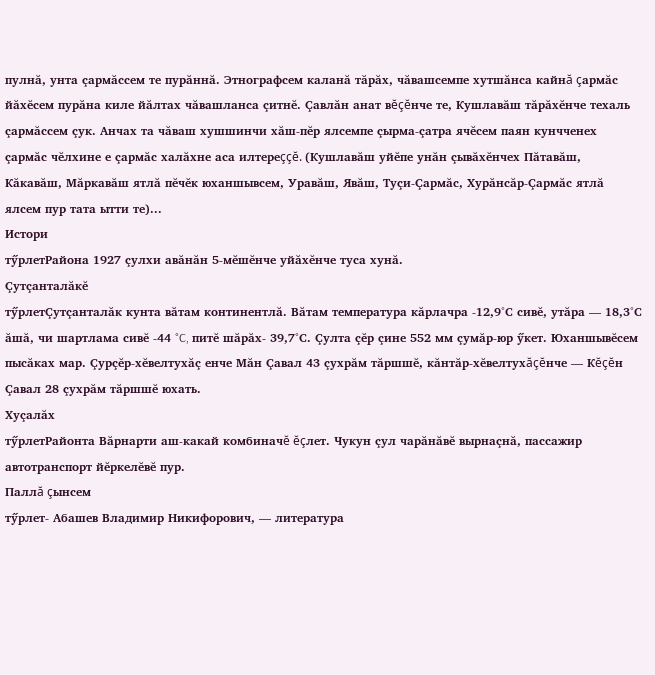пулнă, унта çармăссем те пурăннă. Этнографсем каланă тăрăх, чăвашсемпе хутшăнса кайнă çармăс йăхĕсем пурăна киле йăлтах чăвашланса çитнĕ. Çавлăн анат вĕçĕнче те, Кушлавăш тăрăхĕнче техаль çармăссем çук. Анчах та чăваш хушшинчи хăш-пĕр ялсемпе çырма-çатра ячĕсем паян кунчченех çармăс чĕлхине е çармăс халăхне аса илтереççĕ. (Кушлавăш уйĕпе унăн çывăхĕнчех Пăтавăш, Кăкавăш, Мăркавăш ятлă пĕчĕк юханшывсем, Уравăш, Явăш, Туçи-Çармăс, Хурăнсăр-Çармăс ятлă ялсем пур тата ытти те)...
Истори
тӳрлетРайона 1927 çулхи авăнăн 5-мĕшĕнче уйăхĕнче туса хунă.
Çутçанталăкĕ
тӳрлетÇутçанталăк кунта вăтам континентлă. Вăтам температура кăрлачра -12,9°С сивĕ, утăра — 18,3°С ăшă, чи шартлама сивĕ -44 °C, питĕ шăрăх- 39,7°С. Çулта çĕр çине 552 мм çумăр-юр ӳкет. Юханшывĕсем пысăках мар. Çурçĕр-хĕвелтухăç енче Мăн Çавал 43 çухрăм тăршшĕ, кăнтăр-хĕвелтухăçĕнче — Кĕçĕн Çавал 28 çухрăм тăршшĕ юхать.
Хуçалăх
тӳрлетРайонта Вăрнарти аш-какай комбиначĕ ĕçлет. Чукун çул чарăнăвĕ вырнаçнă, пассажир автотранспорт йĕркелĕвĕ пур.
Паллă çынсем
тӳрлет- Абашев Владимир Никифорович, — литература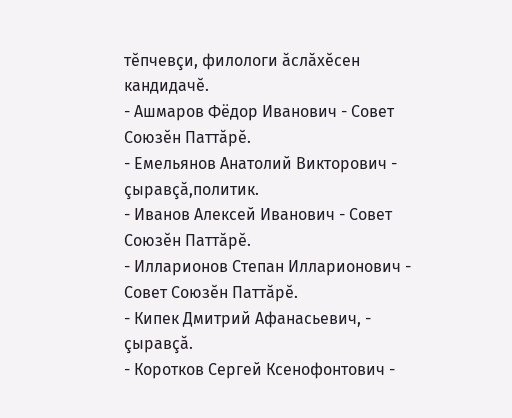тĕпчевçи, филологи ăслăхĕсен кандидачĕ.
- Ашмаров Фёдор Иванович - Совет Союзĕн Паттăрĕ.
- Емельянов Анатолий Викторович - çыравçă,политик.
- Иванов Алексей Иванович - Совет Союзĕн Паттăрĕ.
- Илларионов Степан Илларионович - Совет Союзĕн Паттăрĕ.
- Кипек Дмитрий Афанасьевич, - çыравçă.
- Коротков Сергей Ксенофонтович -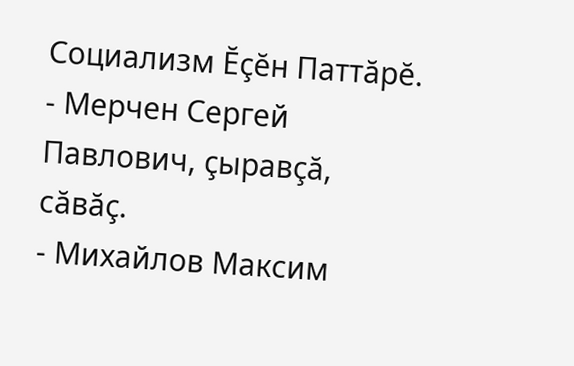Социализм Ĕçĕн Паттăрĕ.
- Мерчен Сергей Павлович, çыравçă, сăвăç.
- Михайлов Максим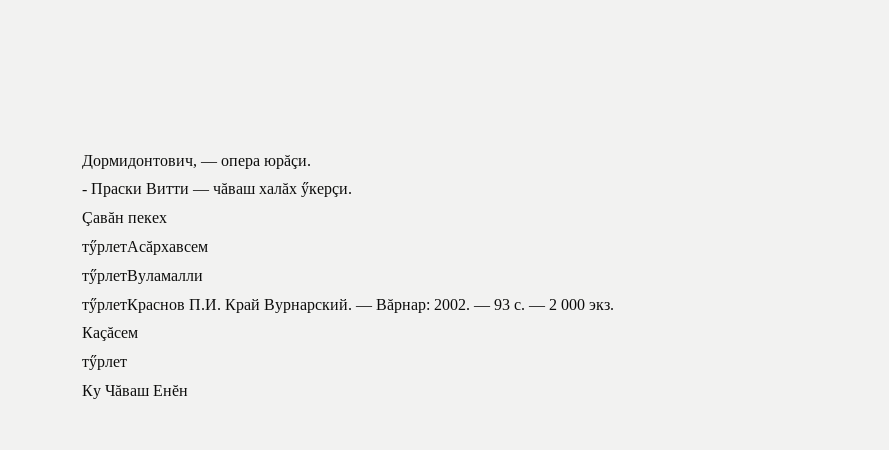Дормидонтович, — опера юрăçи.
- Праски Витти — чăваш халăх ӳкерçи.
Çавăн пекех
тӳрлетАсăрхавсем
тӳрлетВуламалли
тӳрлетКраснов П.И. Край Вурнарский. — Вăрнар: 2002. — 93 с. — 2 000 экз.
Каçăсем
тӳрлет
Ку Чăваш Енĕн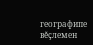географипе вĕçлемен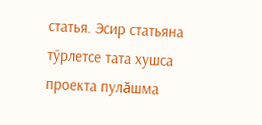статья. Эсир статьяна тӳрлетсе тата хушса проекта пулăшма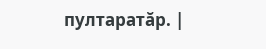пултаратăр. |